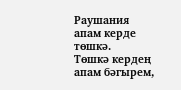Раушания апам керде төшкә.
Төшкә кердең апам бәгырем,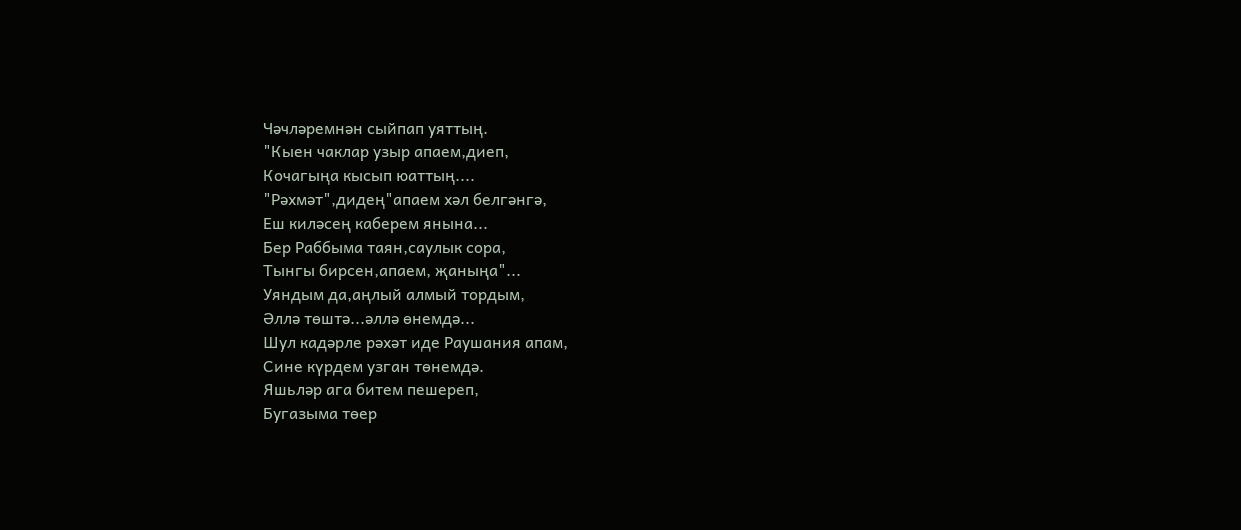Чәчләремнән сыйпап уяттың.
"Кыен чаклар узыр апаем,диеп,
Кочагыңа кысып юаттың....
"Рәхмәт",дидең"апаем хәл белгәнгә,
Еш киләсең каберем янына...
Бер Раббыма таян,саулык сора,
Тынгы бирсен,апаем, җаныңа"...
Уяндым да,аңлый алмый тордым,
Әллә төштә...әллә өнемдә...
Шул кадәрле рәхәт иде Раушания апам,
Сине күрдем узган төнемдә.
Яшьләр ага битем пешереп,
Бугазыма төер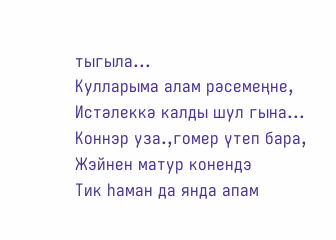тыгыла...
Кулларыма алам рәсемеңне,
Истәлеккә калды шул гына...
Коннэр уза.,гомер үтеп бара,
Жэйнен матур конендэ
Тик һаман да янда апам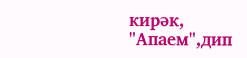кирәк,
"Апаем",дип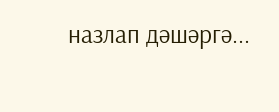назлап дәшәргә...